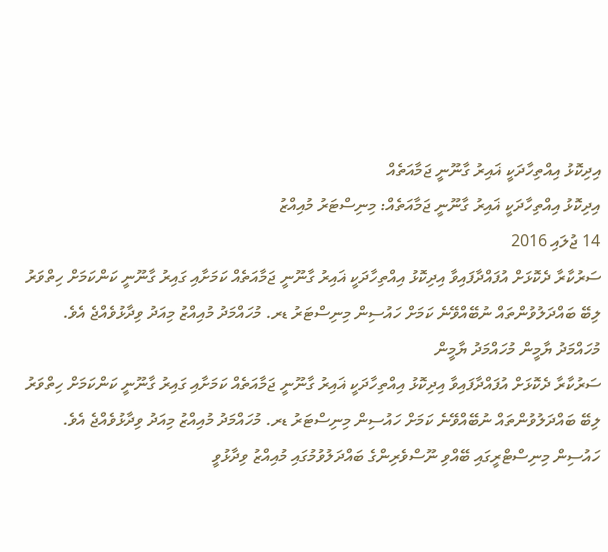އިދިކޮޅު އިއްތިހާދަކީ ޣައިރު ގާނޫނީ ޖަމާއަތެއް
އިދިކޮޅު އިއްތިހާދަކީ ޣައިރު ގާނޫނީ ޖަމާއަތެއް: މިނިސްޓަރު މުއިއްޒު
14 ޖުލައި 2016
ސަރުކާރާ ދެކޮޅަށް އުފައްދާފައިވާ އިދިކޮޅު އިއްތިހާދަކީ ޣައިރު ގާނޫނީ ޖަމާއަތެއް ކަމަށާއި ގައިރު ގާނޫނީ ކަންކަމަށް ހިތްވަރު ލިބޭ ބައްދަލުވުންތައް ނުބޭއްވޭނެ ކަމަށް ހައުސިން މިނިސްޓަރު ޑރ. މުހައްމަދު މުއިއްޒު މިއަދު ވިދާޅުވެއްޖެ އެވެ.
މުހައްމަދު ޔާމީން މުހައްމަދު ޔާމީން
ސަރުކާރާ ދެކޮޅަށް އުފައްދާފައިވާ އިދިކޮޅު އިއްތިހާދަކީ ޣައިރު ގާނޫނީ ޖަމާއަތެއް ކަމަށާއި ގައިރު ގާނޫނީ ކަންކަމަށް ހިތްވަރު ލިބޭ ބައްދަލުވުންތައް ނުބޭއްވޭނެ ކަމަށް ހައުސިން މިނިސްޓަރު ޑރ. މުހައްމަދު މުއިއްޒު މިއަދު ވިދާޅުވެއްޖެ އެވެ.
ހައުސިން މިނިސްޓްރީގައި ބޭއްވި ނޫސްވެރިންގެ ބައްދަލުވުމުގައި މުއިއްޒު ވިދާޅުވީ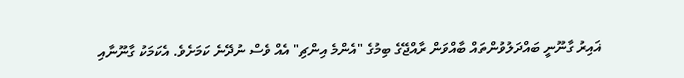ޣައިރު ގާނޫނީ ބައްދަލުވުންތައް ބާއްވަން ރާއްޖޭގެ ބިމުގެ "އެންމެ އިންޗި" އެއް ވެސް ނުދޭނެ ކަމަށެވެ. އެކަމަކު ގާނޫނާއި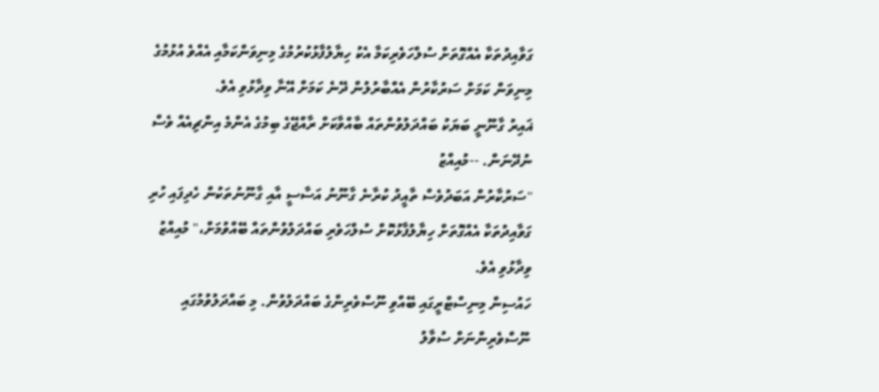ގަވާއިދުތަކާ އެއްގޮތަށް ސުލްހަވެރިކަމާ އެކު ހިޔާލުފާޅުކުރުމުގެ މިނިވަންކަމާއި އެއްވެ އުޅުމުގެ މިނިވަން ކަމަށް ސަރުކާރުން އެއްބާރުލުން ދޭނެ ކަމަށް އޭނާ ވިދާޅުވި އެވެ.
ޣައިރު ގާނޫނީ ބަޔަކު ބައްދަލުވުންތައް ބާއްވާކަށް ރާއްޖޭގެ ބިމުގެ އެންމެ އިންޗިއެއް ވެސް ނުދޭނަން. --މުއިއްޒު
"ސަރުކާރުން އަބަދުވެސް ތާއީދު ކުރާނެ ގާނޫނު އަސާސީ އާއި ގާނޫނުތަކުން ހެދިފައި ހުރި ގަވާއިދުތަކާ އެއްގޮތަށް ހިޔާލުފާޅުކޮށް ސުލްހަވެރި ބައްދަލުވުންތައް ބޭއްވުމަށް،" މުއިއްޒު ވިދާޅުވި އެވެ.
ހައުސިން މިނިސްޓްރީގައި ބޭއްވި ނޫސްވެރިންގެ ބައްދަލުވުން. މި ބައްދަލުވުމުގައި ނޫސްވެރިންނަށް ސުވާލު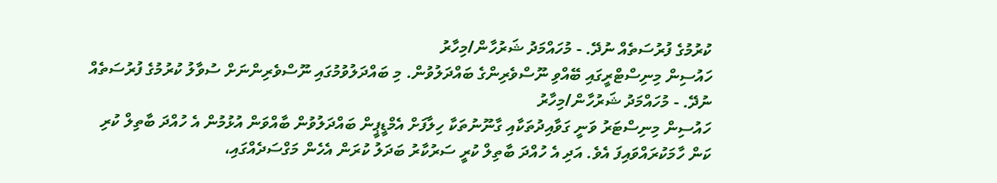ކުރުމުގެ ފުރުސަތެއް ނުދޭ. - މުހައްމަދު ޝަރުހާން/މިހާރު
ހައުސިން މިނިސްޓްރީގައި ބޭއްވި ނޫސްވެރިންގެ ބައްދަލުވުން. މި ބައްދަލުވުމުގައި ނޫސްވެރިންނަށް ސުވާލު ކުރުމުގެ ފުރުސަތެއް ނުދޭ. - މުހައްމަދު ޝަރުހާން/މިހާރު
ހައުސިން މިނިސްޓަރު ވަނީ ގަވާއިދުތަކާއި ގާނޫނުތަކާ ހިލާފަށް އެމްޑީޕީން ބައްދަލުވުން ބާއްވަން އުޅުމުން އެ ހުއްދަ ބާތިލް ކުރި ކަން ހާމަކުރައްވައިފަ އެވެ. އަދި އެ ހުއްދަ ބާތިލް ކުރީ ސަރުކާރު ބަދަލު ކުރަން އެހެން މަގްސަދެއްގައި،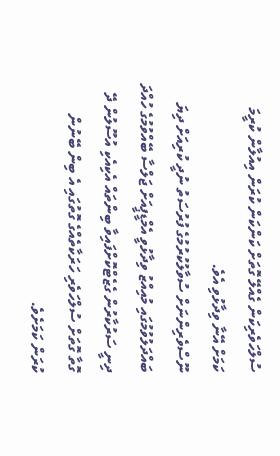ސުލްހަވެރިކަން ގެއްލޭ ގޮތަށް ކަންކަން ކުރަން އިއުލާން ކުރީމަ ކަމަށް އޭނާ ވިދާޅުވި އެވެ.
ނޫސްވެރިންނަށް ސުވާލުކުރުމުގެ ފުރުސަތު ނުދީ ކުރިއަށް ދިޔަ ބައްދަލުވުމުގައި މުއިއްޒު ވިދާޅުވީ އެމްޑީޕީއަށް ޖަލްސާ ބޭއްވުމުގެ ހުއްދަ ދިނީ ސަރުކާރުން ގެޒެޓްކޮށްފައިވާ ބިންތައް އެކިއެކި އުސޫލުން ދޭ ގޮތާ ގޮތަށް ސުލްހަވެރި ހަރަކާތެއްގެ ގޮތުގައި އެ ބިން ބޭނުން ކުރަން ކަމަށެވެ.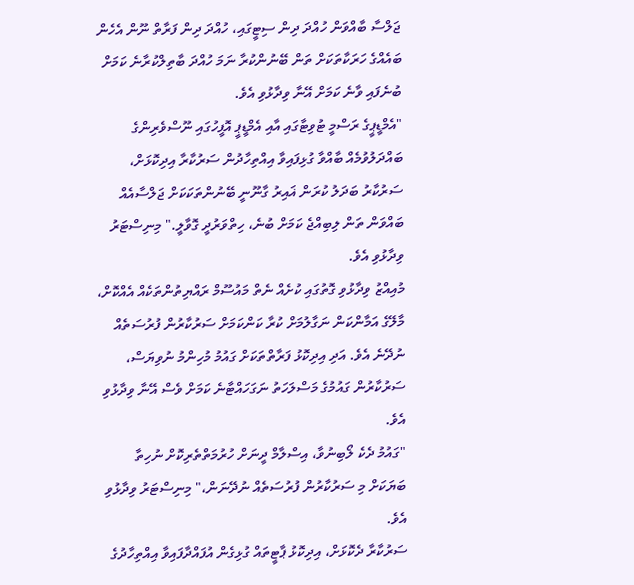ޖަލްސާ ބާއްވަން ހުއްދަ ދިން ސިޓީގައި، ހުއްދަ ދިން ފަރާތް ނޫން އެހެން ބައެއްގެ ހަރަކާތަކަށް ތަން ބޭނުންކުރާ ނަމަ ހުއްދަ ބާތިލްކުރާނެ ކަމަށް ބުނެފައި ވާނެ ކަމަށް އޭނާ ވިދާޅުވި އެވެ.
"އެމްޑީޕީގެ ރަސްމީ ޓުވިޓާގައި އާއި އެމްޑީޕީ އޮފީހުގައި ނޫސްވެރިންގެ ބައްދަލުވުމެއް ބާއްވާ ގުޅިފައިވާ އިއްތިހާދުން ސަރުކާރާ އިދިކޮޅަށް، ސަރުކާރު ބަދަލު ކުރަން ޣައިރު ގާނޫނީ ބޭނުންތަކަކަށް ޖަލްސާއެއް ބައްވަން ތަން ލިބިއްޖެ ކަމަށް ބުނެ، ހިތްވަރުދީ ގޮވާލީ." މިނިސްޓަރު ވިދާޅުވި އެވެ.
މުއިއްޒު ވިދާޅުވި ގޮތުގައި ކުށެއް ނެތް މައުސޫމް ރައްޔިތުންތަކެއް އެއްކޮށް، މާލޭގެ އަމާންކަން ނަގާލުމަށް ކުރާ ކަންކަމަށް ސަރުކާރުން ފުރުސަތެއް ނުދޭނެ އެވެ. އަދި އިދިކޮޅު ފަރާތްތަކަށް ގައުމު މުހިންމު ނުވިޔަސް، ސަރުކާރުން ގައުމުގެ މަސްލަހަތު ނަގަހައްޓާނެ ކަމަށް ވެސް އޭނާ ވިދާޅުވި އެވެ.
"ގައުމު ދެކެ ލޯބިނުވާ، އިސްލާމް ދީނަށް ހުރުމަތްތެރިކޮށް ނުހިތާ ބަޔަކަށް މި ސަރުކާރުން ފުރުސަތެއް ނުދޭނަން،" މިނިސްޓަރު ވިދާޅުވި އެވެ.
ސަރުކާރާ ދެކޮޅަށް، އިދިކޮޅު ޕާޓީތައް ގުޅިގެން އުފައްދާފައިވާ އިއްތިހާދުގެ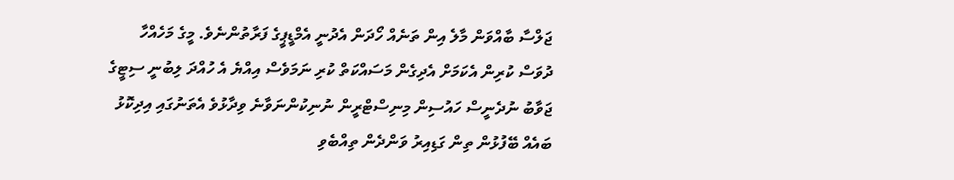ޖަލްސާ ބާއްވަން މާލެ އިން ތަނެއް ހޯދަން އެދުނީ އެމްޑީޕީގެ ފަރާތުންނެވެ. މީގެ މަހެއްހާ ދުވަސް ކުރިން އެކަމަށް އެދިގެން މަސައްކަތް ކުރި ނަމަވެސް އިއްޔެ އެ ހުއްދަ ލިބުނީ ސިޓީގެ ޖަވާބު ނުދެނީސް ހައުސިން މިނިސްޓްރީން ނުނިކުންނަވާނެ ވިދާޅުވެ އެތަނުގައި އިދިކޮޅު ބައެއް ބޭފުޅުން ތިން ގަޑިއިރު ވަންދެން ތިއްބެވި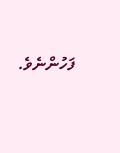ފަހުންނެވެ.